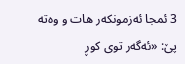3 ئمجا ئەزمونکەر هات و وەته پێ: «ئەگەر توی کوڕ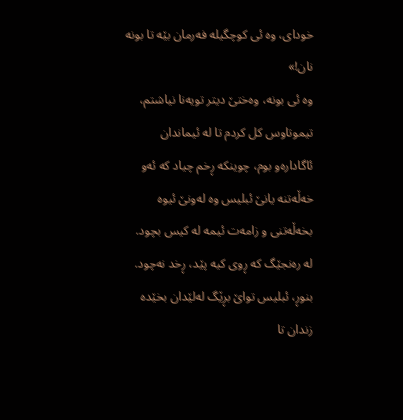خودای، وه ئی کوچگیله فەرمان بێه تا بونه نان!»
وه ئی بونه، وەختێ دیتر تویەنا نیاشتم، تیموتاوس کل کردم تا له ئیماندان ئاگادارەو بوم، چوینکه ڕخم چیاد که ئەو خەڵەتنه یانێ ئبلیس وه لەونێ ئیوه بخەڵەتنی و زامەت ئیمه له کیس بچود.
له رەنجێگ که ڕوی کیه پێد، ڕخد نەچود. بنوڕ، ئبلیس تواێ بڕێگ لەلێدان بخێده زندان تا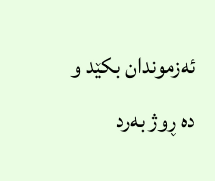ئەزموندان بکێد و ده ڕوژ بەرد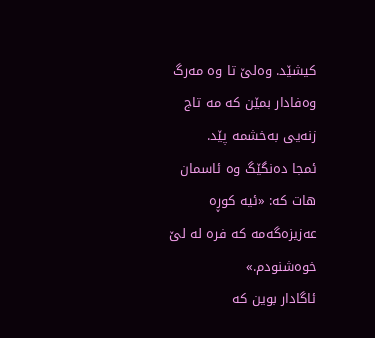کیشێد. وەلێ تا وه مەرگ وەفادار بمێن که مه تاج زنەیی بەخشمه پێد.
ئمجا دەنگێگ وه ئاسمان هات که: «ئیه کوڕه عەزیزەگەمه که فره له لێ خوەشنودم.»
ئاگادار بوین که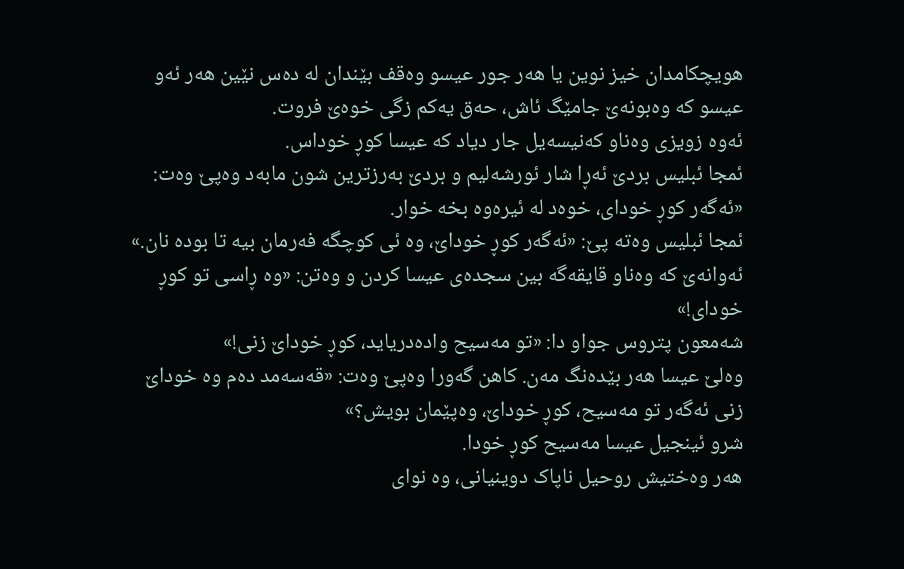هویچکامدان خیز نوین یا هەر جور عیسو وەقف بێندان له دەس نێین هەر ئەو عیسو که وەبونەێ جامێگ ئاش، حەق یەکم زگی خوەێ فروت.
ئەوه زویزی وەناو کەنیسەيل جار دیاد که عیسا کوڕ خوداس.
ئمجا ئبلیس بردێ ئەڕا شار ئورشەلیم و بردێ بەرزترین شون مابەد وەپێ وەت: «ئەگەر کوڕ خودای، خوەد له ئیرەوە بخه خوار.
ئمجا ئبلیس وەته پێ: «ئەگەر کوڕ خوداێ، وه ئی کوچگه فەرمان بیه تا بوده نان.»
ئەوانەێ که وەناو قایقەگه بین سجدەی عیسا کردن و وەتن: «وه ڕاسی تو کوڕ خودای!»
شەمعون پتروس جواو دا: «تو مەسیح وادەدریاید، کوڕ خوداێ زنی!»
وەلێ عیسا هەر بێدەنگ مەن. کاهن گەورا وەپێ وەت: «قەسەمد دەم وه خوداێ زنی ئەگەر تو مەسیح، کوڕ خوداێ، وەپێمان بویش؟»
شرو ئینجیل عیسا مەسیح کوڕ خودا.
هەر وەختیش روحیل ناپاک دوینیانی، وه نوای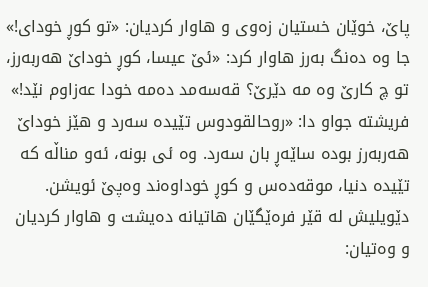پاێ، خوێان خستیان زەوی و هاوار کردیان: «تو کوڕ خودای!»
جا وه دەنگ بەرز هاوار کرد: «ئێ عیسا، کوڕ خوداێ هەربەرز، تو چ کارێ وه مه دێرێ؟ قەسەمد دەمه خودا عەزاوم نێد!»
فریشته جواو دا: «روحالقودوس تێیده سەرد و هێز خوداێ هەربەرز بوده ساێەڕ بان سەرد. وه ئی بونه، ئەو مناڵه که تێیده دنیا، موقەدەس و کوڕ خوداوەند وەپێ ئویشن.
دێویلیش له قێر فرەێگێان هاتیانه دەیشت و هاوار کردیان و وەتیان: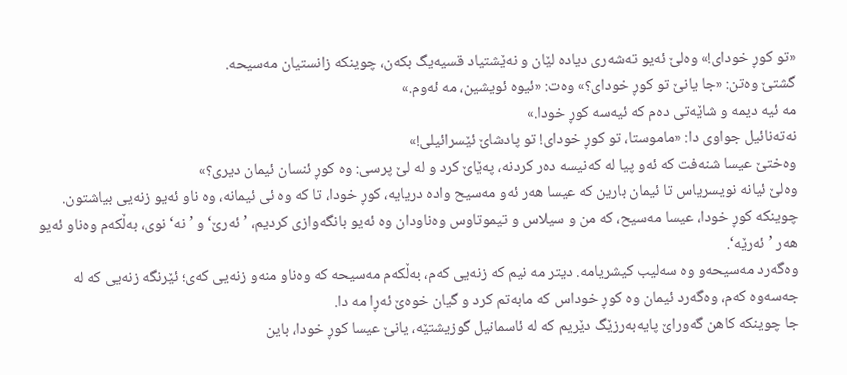«تو کوڕ خودای!» وەلێ ئەیو تەشەری دیاده لێان و نەێشتیاد قسیەیگ بکەن، چوینکه زانستیان مەسیحه.
گشتێ وەتن: «جا یانێ تو کوڕ خودای؟» وەت: «ئیوه ئویشین، مه ئەوم.»
مه ئیه دیمه و شاێەتی دەم که ئیەسه کوڕ خودا.»
نەتەنائیل جواوی دا: «ماموستا، تو کوڕ خودای! تو پادشاێ ئێسرائیلی!»
وەختێ عیسا شنەفت که ئەو پیا له کەنیسه دەر کردنه، پەێاێ کرد و له لێ پرسی: وه کوڕ ئنسان ئیمان ديری؟»
وەلێ ئیانه نویسریاس تا ئیمان بارین که عیسا هەر ئەو مەسیح واده دریایه، کوڕ خودا، تا که وه ئی ئیمانه، وه ناو ئەیو زنەیی بیاشتون.
چوینکه کوڕ خودا، عیسا مەسیح، که من و سیلاس و تیموتاوس وەناودان وه ئەیو بانگەوازی کردیم، ’ئەرێ‘ و ’نه‘ نوی، بەڵکەم وەناو ئەیو هەر ’ئەرێه‘.
وەگەرد مەسیحەو وه سەلیب کیشریامه. دیتر مه نیم که زنەیی کەم، بەڵکەم مەسیحه که وەناو منەو زنەیی کەی؛ ئێرنگه زنەیی که له جەسەوه کەم، وەگەرد ئیمان وه کوڕ خوداس که مابەتم کرد و گیان خوەێ ئەڕا مه دا.
جا چوینکه کاهن گەوراێ پایەبەرزێگ دێریم که له ئاسمانیل گوزیشتێه، یانێ عیسا کوڕ خودا، باین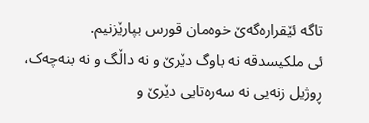تاگه ئێقرارەگەێ خوەمان قورس بپارێزنیم.
ئی ملکیسدقه نه باوگ دێرێ و نه داڵگ و نه بنەچەک، ڕوژیل زنەیی نه سەرەتایی دێرێ و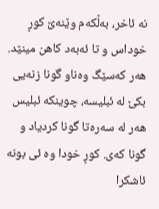نه ئاخر، بەڵکەم وێنەێ کوڕ خوداس و تا ئەبەد کاهن مینێد.
هەر کەسێگ وەناو گونا زنەیی بکێ له ئبلیسه، چوینکه ئبلیس هەر له سەرەتا گونا کردیاد و گونا کەی. کوڕ خودا وه ئی بونه ئاشکرا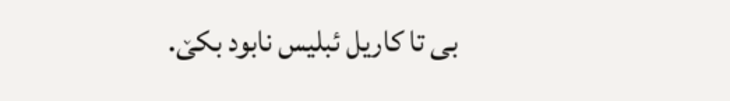بی تا کاریل ئبلیس نابود بکێ.